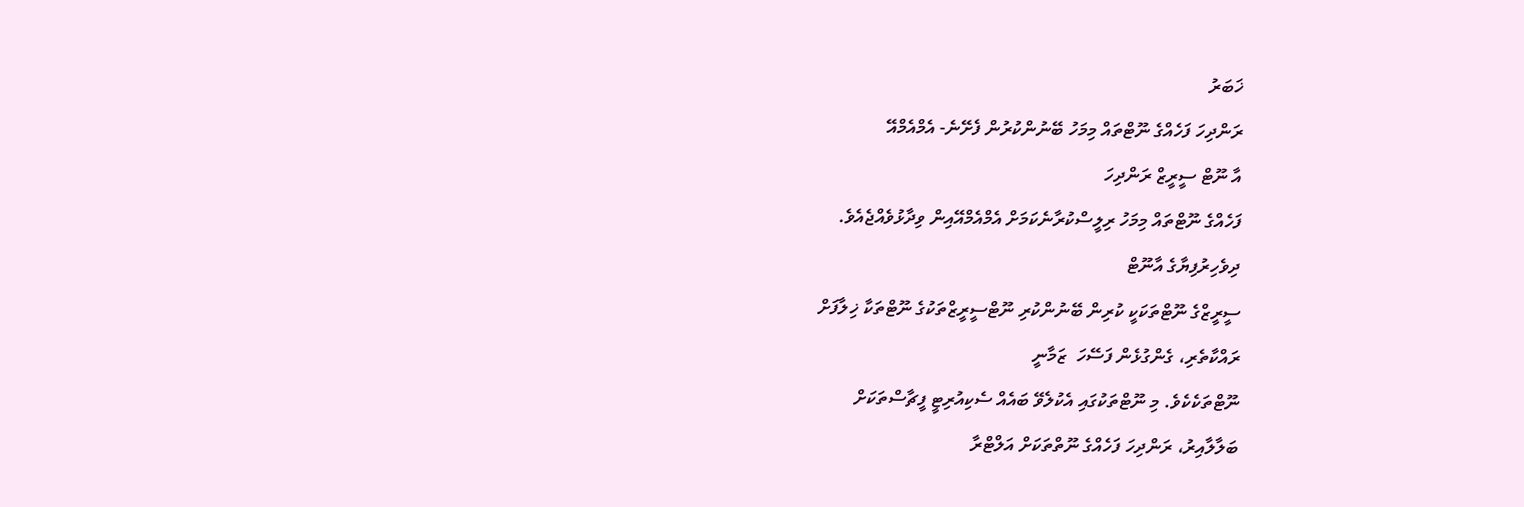ޚަބަރު
ރަންދިހަ ފަހެއްގެ ނޫޓްތައް މިމަހު ބޭނުންކުރުން ފެށޭނެ- އެމްއެމްއޭ
އާ ނޫޓް ސީރީޒް ރަންދިހަ
ފަހެއްގެ ނޫޓްތައް މިމަހު ރިލީސްކުރާނެކަމަށް އެމްއެމްއޭއިން ވިދާޅުވެއްޖެއެވެ.
ދިވެހިރުފިޔާގެ އާނޫޓް
ސީރީޒްގެ ނޫޓްތަކަކީ ކުރިން ބޭނުންކުރި ނޫޓްސީރީޒްތަކުގެ ނޫޓްތަކާ ޚިލާފަށް
ރައްކާތެރި، ގެންގުޅެން ފަސޭހަ  ޒަމާނީ
ނޫޓްތަކެކެވެ. މި ނޫޓްތަކުގައި އެކުލެވޭ ބައެއް ސެކިއުރިޓީ ފީޗާސްތަކަށް
ބަލާލާއިރު، ރަންދިހަ ފަހެއްގެ ނޫތްތަކަށް އަލްޓްރާ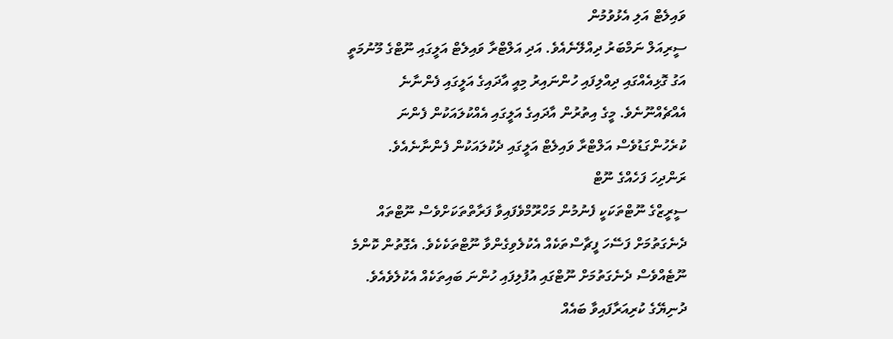ވައިލެޓް އަލި އެޅުވުމުން
ސީރިއަލް ނަމްބަރު ދިއްލޭނެއެވެ. އަދި އަލްޓްރާ ވައިލެޓް އަލީގައި ނޫޓްގެ މޫނުމަތީ
އަގު ގޮޅިއެއްގައި ދިއްލިފައި ހުންނައިރު މިއީ އާދައިގެ އަލީގައި ފެންނާނެ
އެއްޗެއްނޫނެވެ. މީގެ އިތުރުން އާދައިގެ އަލީގައި އެއްކުލައަކުން ފެންނަ
ކުރެހުންގަޑުވެސް އަލްޓްރާ ވައިލެޓް އަލީގައި ދެކުލައަކުން ފެންނާނެއެވެ.
ރަންދިހަ ފަހެއްގެ ނޫޓް
ސީރީޒްގެ ނޫޓްތަކަކީ ފެނުމުން މަހްރޫމްވެފައިވާ ފަރާތްތަކަށްވެސް ނޫޓްތައް
ދެނެގަތުމަށް ފަސޭހަ ފީޗާސްތަކެއް އެކުލެވިގެންވާ ނޫޓްތަކެކެވެ. އެގޮތުން ކޮންމެ
ނޫޓެއްވެސް ދެނެގަތުމަށް ނޫޓްގައި އުފުލިފައި ހުންނަ ބައިތަކެއް އެކުލެވެއެވެ.
ދުނިޔޭގެ ކުރިއަރާފައިވާ ބައެއް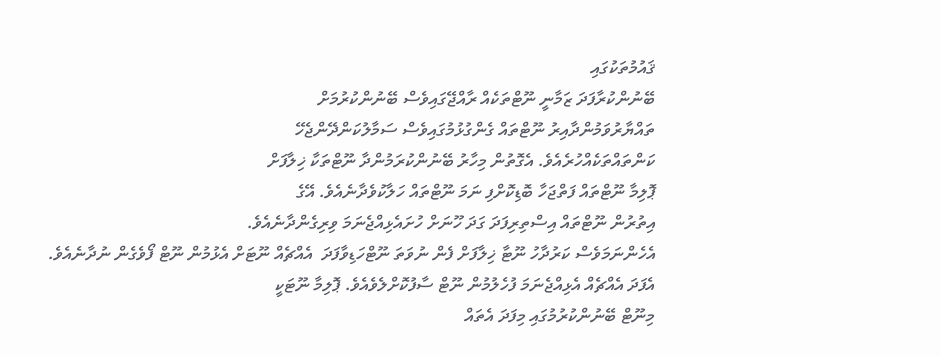ޤައުމުތަކުގައި
ބޭނުންކުރާފަދަ ޒަމާނީ ނޫޓްތަކެއް ރާއްޖޭގައިވެސް ބޭނުންކުރުމަށް
ތައްޔާރުވަމުންދާއިރު ނޫޓްތައް ގެންގުޅުމުގައިވެސް ސަމާލުކަންދޭންޖެހޭ
ކަންތައްތަކެއްހުރެއެވެ. އެގޮތުން މިހާރު ބޭނުންކުރަމުންދާ ނޫޓްތަކާ ޚިލާފަށް
ޕޮލިމާ ނޫޓްތައް ފަތްޖަހާ ބޮޑިކޮށްފި ނަމަ ނޫޓްތައް ހަލާކުވެދާނެއެވެ. އޭގެ
އިތުރުން ނޫޓްތައް އިސްތިރިފަދަ ގަދަ ހޫނަށް ހުށައެޅިއްޖެނަމަ ވިރިގެންދާނެއެވެ.
އެހެންނަމަވެސް ކަރުދާހު ނޫޓާ ޚިލާފަށް ފެން ނުވަތަ ނޫޓްހަޑިވާފަދަ  އެއްޗެއް ނޫޓަށް އެޅުމުން ނޫޓް ފޯވެގެން ނުދާނެއެވެ.
އެފަދަ އެއްޗެއް އެޅިއްޖެނަމަ ފުހެލުމުން ނޫޓް ސާފުކޮށްލެވެއެވެ. ޕޮލިމާ ނޫޓަކީ
މިނޫޓް ބޭނުންކުރުމުގައި މިފަދަ އެތައް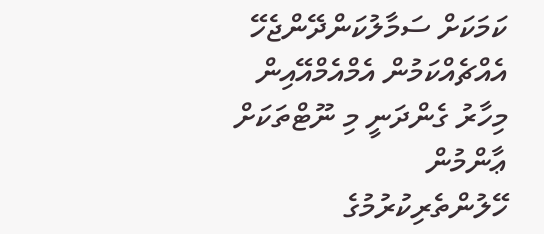ކަމަކަށް ސަމާލުކަންދޭންޖެހޭ
އެއްޗެއްކަމުން އެމްއެމްއޭއިން މިހާރު ގެންދަނީ މި ނޫޓްތަކަށް ޢާންމުން
ހޭލުންތެރިކުރުމުގެ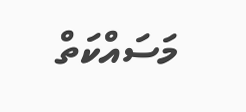މަސައްކަތް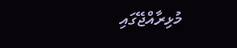މުޅިރާއްޖޭގައި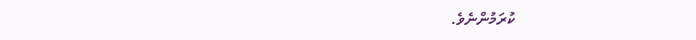ކުރަމުންނެވެ.